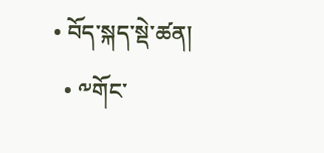• བོད་སྐད་སྡེ་ཚན།
  • ༸གོང་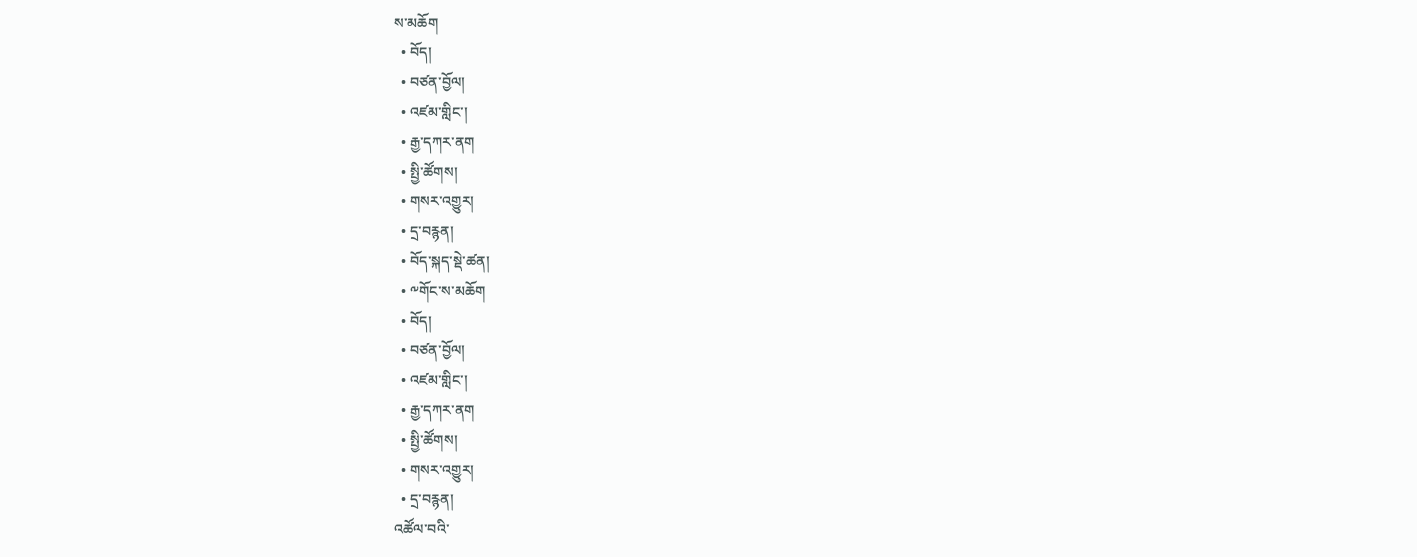ས་མཆོག
  • བོད།
  • བཙན་བྱོལ།
  • འཛམ་གླིང་།
  • རྒྱ་དཀར་ནག
  • སྤྱི་ཚོགས།
  • གསར་འགྱུར།
  • དྲ་བརྙན།
  • བོད་སྐད་སྡེ་ཚན།
  • ༸གོང་ས་མཆོག
  • བོད།
  • བཙན་བྱོལ།
  • འཛམ་གླིང་།
  • རྒྱ་དཀར་ནག
  • སྤྱི་ཚོགས།
  • གསར་འགྱུར།
  • དྲ་བརྙན།
འཚོལ་བའི་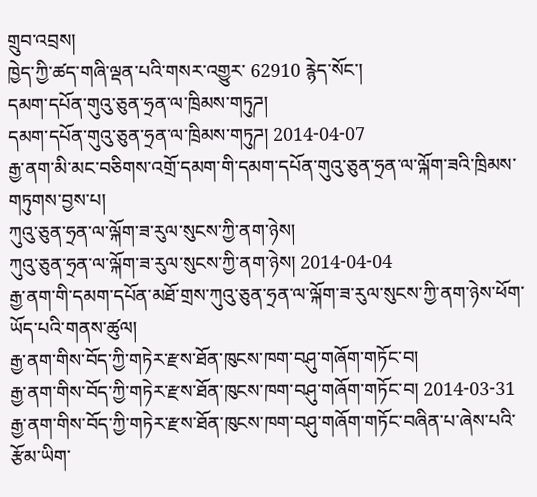གྲུབ་འབྲས།
ཁྱེད་ཀྱི་ཚད་གཞི་ལྡན་པའི་གསར་འགྱུར་ 62910 རྙེད་སོང་།
དམག་དཔོན་གུའུ་ཅུན་ཧྲན་ལ་ཁྲིམས་གཏུཌ།
དམག་དཔོན་གུའུ་ཅུན་ཧྲན་ལ་ཁྲིམས་གཏུཌ། 2014-04-07
རྒྱ་ནག་མི་མང་བཅིགས་འགྲོ་དམག་གི་དམག་དཔོན་གུའུ་ཅུན་ཧྲན་ལ་ལྐོག་ཟའི་ཁྲིམས་གཏུགས་བྱས་པ།
ཀུའུ་ཅུན་ཧྲན་ལ་ལྐོག་ཟ་རུལ་སུངས་ཀྱི་ནག་ཉེས།
ཀུའུ་ཅུན་ཧྲན་ལ་ལྐོག་ཟ་རུལ་སུངས་ཀྱི་ནག་ཉེས། 2014-04-04
རྒྱ་ནག་གི་དམག་དཔོན་མཐོ་གྲས་ཀུའུ་ཅུན་ཧྲན་ལ་ལྐོག་ཟ་རུལ་སུངས་ཀྱི་ནག་ཉེས་ཕོག་ཡོད་པའི་གནས་ཚུལ།
རྒྱ་ནག་གིས་བོད་ཀྱི་གཏེར་རྫས་ཐོན་ཁུངས་ཁག་བཤུ་གཞོག་གཏོང་བ།
རྒྱ་ནག་གིས་བོད་ཀྱི་གཏེར་རྫས་ཐོན་ཁུངས་ཁག་བཤུ་གཞོག་གཏོང་བ། 2014-03-31
རྒྱ་ནག་གིས་བོད་ཀྱི་གཏེར་རྫས་ཐོན་ཁུངས་ཁག་བཤུ་གཞོག་གཏོང་བཞིན་པ་ཞེས་པའི་རྩོམ་ཡིག་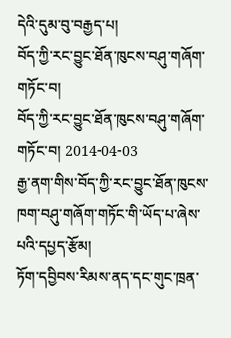དེའི་དུམ་བུ་བརྒྱད་པ།
བོད་ཀྱི་རང་བྱུང་ཐོན་ཁུངས་བཤུ་གཞོག་གཏོང་བ།
བོད་ཀྱི་རང་བྱུང་ཐོན་ཁུངས་བཤུ་གཞོག་གཏོང་བ། 2014-04-03
རྒྱ་ནག་གིས་བོད་ཀྱི་རང་བྱུང་ཐོན་ཁུངས་ཁག་བཤུ་གཞོག་གཏོང་གི་ཡོད་པ་ཞེས་པའི་དཔྱད་རྩོམ།
ཏོག་དབྱིབས་རིམས་ནད་དང་གུང་ཁྲན་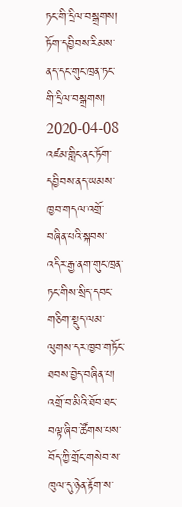ཏང་གི་དྲིལ་བསྒྲགས།
ཏོག་དབྱིབས་རིམས་ནད་དང་གུང་ཁྲན་ཏང་གི་དྲིལ་བསྒྲགས། 2020-04-08
འཛམ་གླིང་ནང་ཏོག་དབྱིབས་ནད་ཡམས་ཁྱབ་གདལ་འགྲོ་བཞིན་པའི་སྐབས་འདིར་རྒྱ་ནག་གུང་ཁྲན་ཏང་གིས་སྲིད་དབང་གཅིག་སྡུད་ལམ་ལུགས་དར་ཁྱབ་གཏོང་ཐབས་བྱེད་བཞིན་པ།
འགྲོ་བ་མིའི་ཐོབ་ཐང་བལྟ་ཞིབ་ཚོགས་པས་བོད་ཀྱི་གྲོང་གསེབ་ས་ཁུལ་དུ་ཉེན་རྟོག་ས་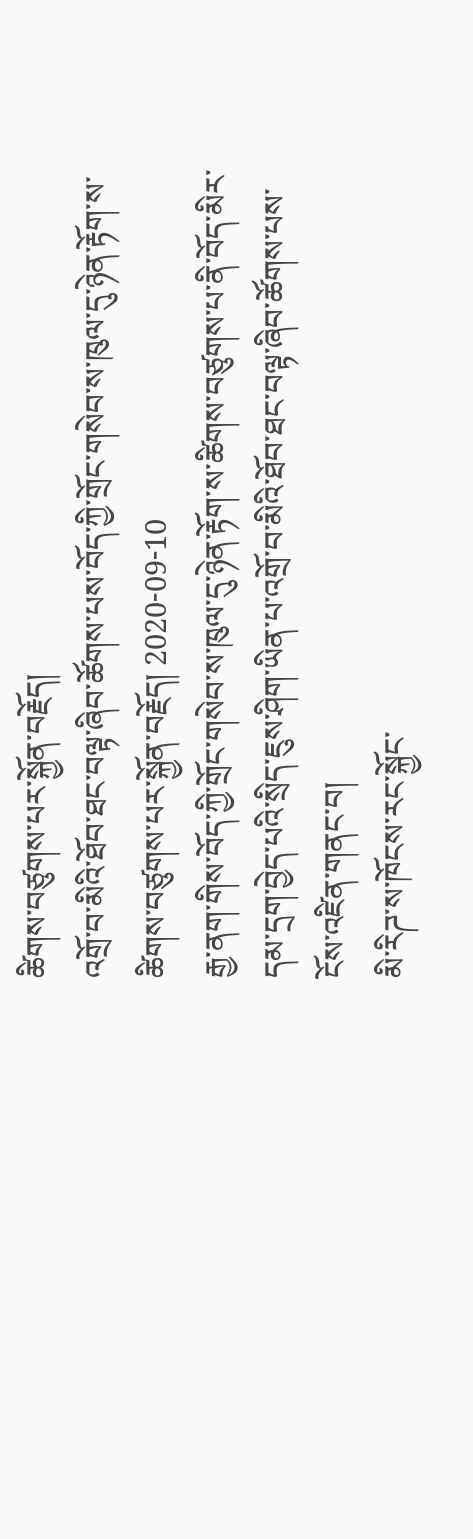ཚིགས་བཙུགས་པར་སྐྱོན་བརྗོད།
འགྲོ་བ་མིའི་ཐོབ་ཐང་བལྟ་ཞིབ་ཚོགས་པས་བོད་ཀྱི་གྲོང་གསེབ་ས་ཁུལ་དུ་ཉེན་རྟོག་ས་ཚིགས་བཙུགས་པར་སྐྱོན་བརྗོད། 2020-09-10
རྒྱ་ནག་གིས་བོད་ཀྱི་གྲོང་གསེབ་ས་ཁུལ་དུ་ཉེན་རྟོག་ས་ཚིགས་བཙུགས་པ་ནི་བོད་མིར་དམ་དྲག་བྱེད་པའི་སྲིད་ཇུས་ཤིག་ཡིན་པ་འགྲོ་བ་མིའི་ཐོབ་ཐང་བལྟ་ཞིབ་ཚོགས་པས་ངོས་འཛིན་གནང་བ།
མི་རིཌ་ས་ཁོངས་རང་སྐྱོང་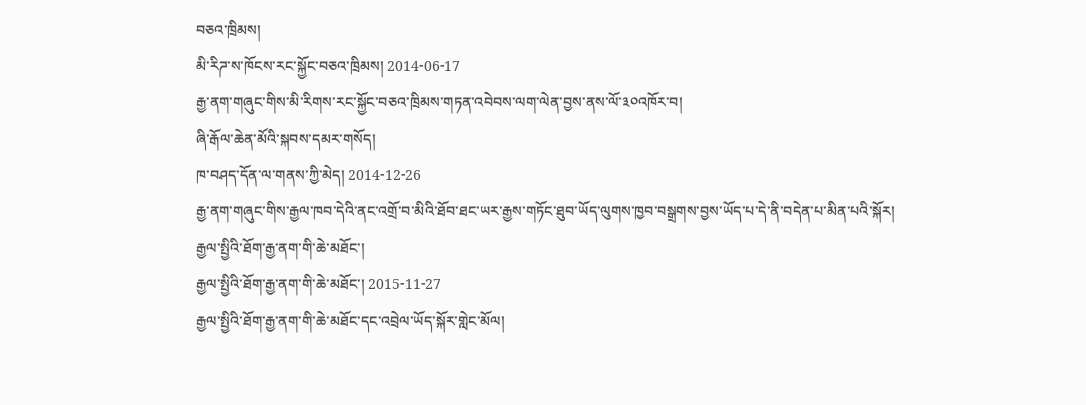བཅའ་ཁྲིམས།
མི་རིཌ་ས་ཁོངས་རང་སྐྱོང་བཅའ་ཁྲིམས། 2014-06-17
རྒྱ་ནག་གཞུང་གིས་མི་རིགས་རང་སྐྱོང་བཅའ་ཁྲིམས་གཏན་འབེབས་ལག་ལེན་བྱས་ནས་ལོ་༣༠འཁོར་བ།
ཞི་རྒོལ་ཆེན་མོའི་སྐབས་དམར་གསོད།
ཁ་བཤད་དོན་ལ་གནས་ཀྱི་མེད། 2014-12-26
རྒྱ་ནག་གཞུང་གིས་རྒྱལ་ཁབ་དེའི་ནང་འགྲོ་བ་མིའི་ཐོབ་ཐང་ཡར་རྒྱས་གཏོང་ཐུབ་ཡོད་ལུགས་ཁྱབ་བསྒྲགས་བྱས་ཡོད་པ་དེ་ནི་བདེན་པ་མིན་པའི་སྐོར།
རྒྱལ་སྤྱིའི་ཐོག་རྒྱ་ནག་གི་ཆེ་མཐོང་།
རྒྱལ་སྤྱིའི་ཐོག་རྒྱ་ནག་གི་ཆེ་མཐོང་། 2015-11-27
རྒྱལ་སྤྱིའི་ཐོག་རྒྱ་ནག་གི་ཆེ་མཐོང་དང་འབྲེལ་ཡོད་སྐོར་གླེང་མོལ།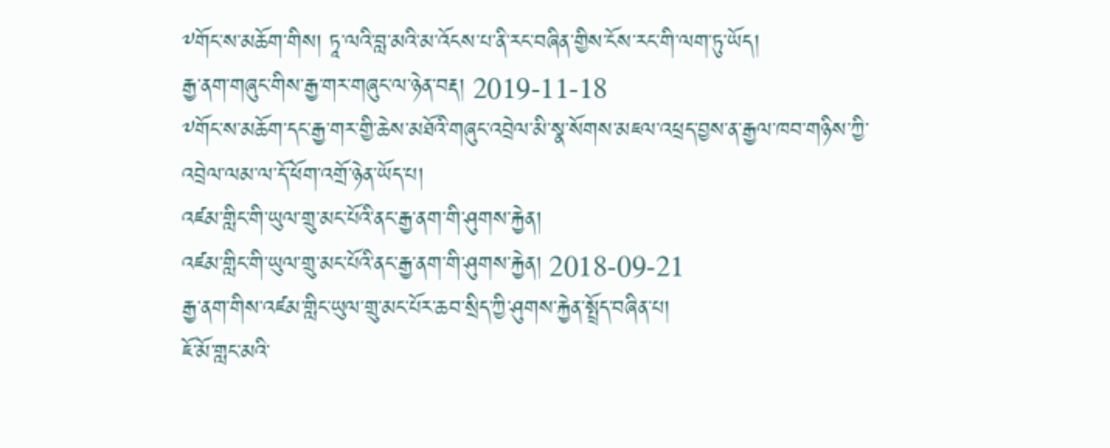༸གོང་ས་མཆོག་གིས། ཏཱ་ལའི་བླ་མའི་མ་འོངས་པ་ནི་རང་བཞིན་གྱིས་ངོས་རང་གི་ལག་ཏུ་ཡོད།
རྒྱ་ནག་གཞུང་གིས་རྒྱ་གར་གཞུང་ལ་ཉེན་བརྡ། 2019-11-18
༸གོང་ས་མཆོག་དང་རྒྱ་གར་གྱི་ཆེས་མཐོའི་གཞུང་འབྲེལ་མི་སྣ་སོགས་མཇལ་འཕྲད་བྱས་ན་རྒྱལ་ཁབ་གཉིས་ཀྱི་འབྲེལ་ལམ་ལ་དོ་ཕོག་འགྲོ་ཉེན་ཡོད་པ།
འཛམ་གླིང་གི་ཡུལ་གྲུ་མང་པོའི་ནང་རྒྱ་ནག་གི་ཤུགས་རྐྱེན།
འཛམ་གླིང་གི་ཡུལ་གྲུ་མང་པོའི་ནང་རྒྱ་ནག་གི་ཤུགས་རྐྱེན། 2018-09-21
རྒྱ་ནག་གིས་འཛམ་གླིང་ཡུལ་གྲུ་མང་པོར་ཆབ་སྲིད་ཀྱི་ཤུགས་རྐྱེན་སྤྲོད་བཞིན་པ།
ཇོ་མོ་གླང་མའི་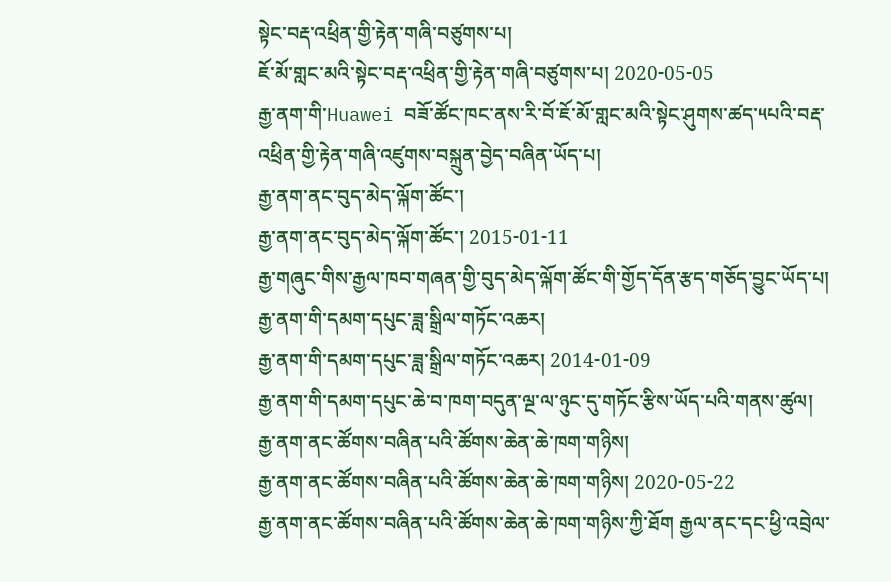སྟེང་བརྡ་འཕྲིན་གྱི་རྟེན་གཞི་བཙུགས་པ།
ཇོ་མོ་གླང་མའི་སྟེང་བརྡ་འཕྲིན་གྱི་རྟེན་གཞི་བཙུགས་པ། 2020-05-05
རྒྱ་ནག་གི་Huawei བཟོ་ཚོང་ཁང་ནས་རི་བོ་ཇོ་མོ་གླང་མའི་སྟེང་ཤུགས་ཚད་༥པའི་བརྡ་འཕྲིན་གྱི་རྟེན་གཞི་འཛུགས་བསྐྲུན་བྱེད་བཞིན་ཡོད་པ།
རྒྱ་ནག་ནང་བུད་མེད་ལྐོག་ཚོང་།
རྒྱ་ནག་ནང་བུད་མེད་ལྐོག་ཚོང་། 2015-01-11
རྒྱ་གཞུང་གིས་རྒྱལ་ཁབ་གཞན་གྱི་བུད་མེད་ལྐོག་ཚོང་གི་གྱོད་དོན་རྩད་གཅོད་བྱུང་ཡོད་པ།
རྒྱ་ནག་གི་དམག་དཔུང་ཟླ་སྒྲིལ་གཏོང་འཆར།
རྒྱ་ནག་གི་དམག་དཔུང་ཟླ་སྒྲིལ་གཏོང་འཆར། 2014-01-09
རྒྱ་ནག་གི་དམག་དཔུང་ཆེ་བ་ཁག་བདུན་ལྔ་ལ་ཉུང་དུ་གཏོང་རྩིས་ཡོད་པའི་གནས་ཚུལ།
རྒྱ་ནག་ནང་ཚོགས་བཞིན་པའི་ཚོགས་ཆེན་ཆེ་ཁག་གཉིས།
རྒྱ་ནག་ནང་ཚོགས་བཞིན་པའི་ཚོགས་ཆེན་ཆེ་ཁག་གཉིས། 2020-05-22
རྒྱ་ནག་ནང་ཚོགས་བཞིན་པའི་ཚོགས་ཆེན་ཆེ་ཁག་གཉིས་ཀྱི་ཐོག རྒྱལ་ནང་དང་ཕྱི་འབྲེལ་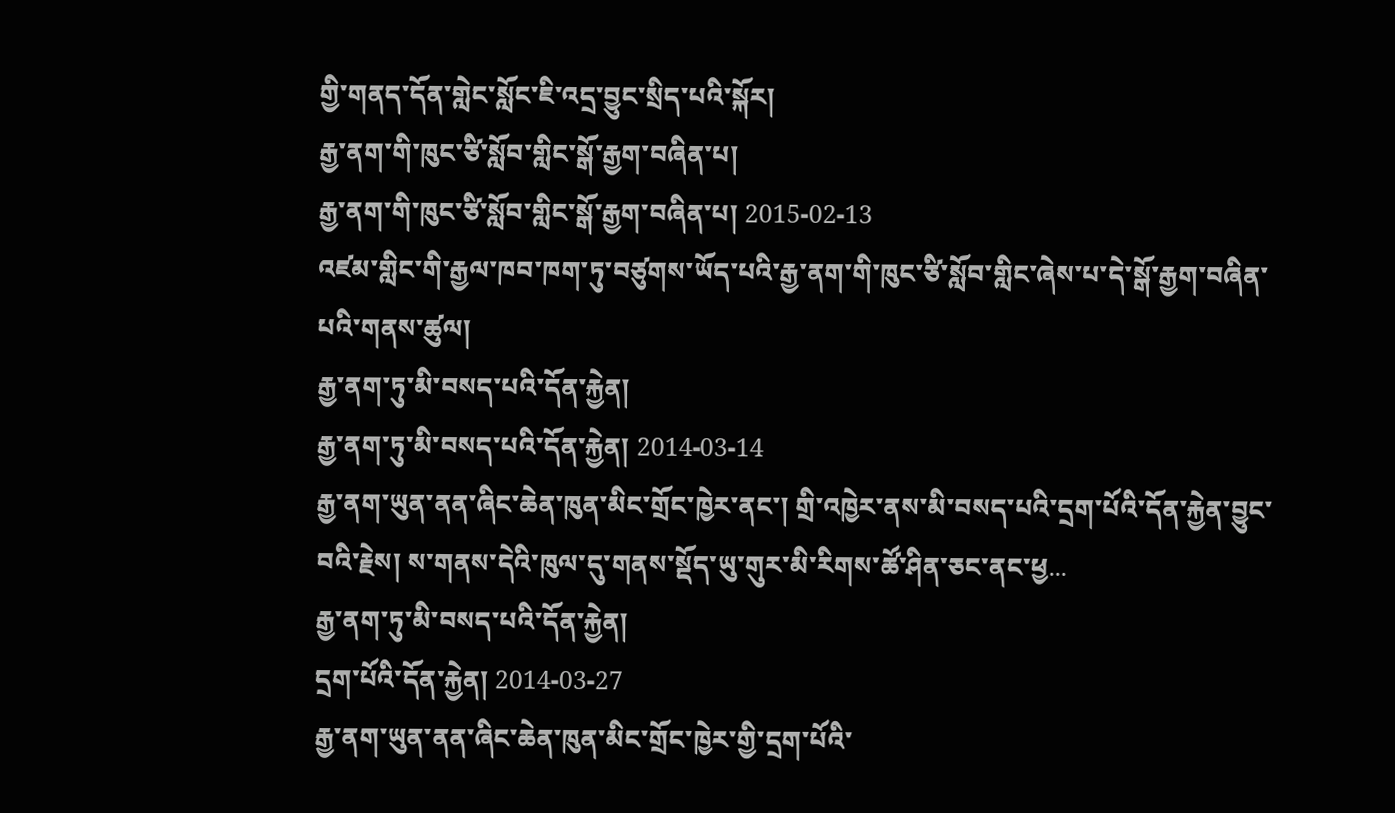གྱི་གནད་དོན་གླེང་སློང་ཇི་འདྲ་བྱུང་སྲིད་པའི་སྐོར།
རྒྱ་ནག་གི་ཁུང་ཙི་སློབ་གླིང་སྒོ་རྒྱག་བཞིན་པ།
རྒྱ་ནག་གི་ཁུང་ཙི་སློབ་གླིང་སྒོ་རྒྱག་བཞིན་པ། 2015-02-13
འཛམ་གླིང་གི་རྒྱལ་ཁབ་ཁག་ཏུ་བཙུགས་ཡོད་པའི་རྒྱ་ནག་གི་ཁུང་ཙི་སློབ་གླིང་ཞེས་པ་དེ་སྒོ་རྒྱག་བཞིན་པའི་གནས་ཚུལ།
རྒྱ་ནག་ཏུ་མི་བསད་པའི་དོན་རྐྱེན།
རྒྱ་ནག་ཏུ་མི་བསད་པའི་དོན་རྐྱེན། 2014-03-14
རྒྱ་ནག་ཡུན་ནན་ཞིང་ཆེན་ཁུན་མིང་གྲོང་ཁྱེར་ནང་། གྲི་འཁྱེར་ནས་མི་བསད་པའི་དྲག་པོའི་དོན་རྐྱེན་བྱུང་བའི་རྗེས། ས་གནས་དེའི་ཁུལ་དུ་གནས་སྡོད་ཡུ་གུར་མི་རིགས་ཚོ་ཤིན་ཅང་ནང་ཕྱ...
རྒྱ་ནག་ཏུ་མི་བསད་པའི་དོན་རྐྱེན།
དྲག་པོའི་དོན་རྐྱེན། 2014-03-27
རྒྱ་ནག་ཡུན་ནན་ཞིང་ཆེན་ཁུན་མིང་གྲོང་ཁྱེར་གྱི་དྲག་པོའི་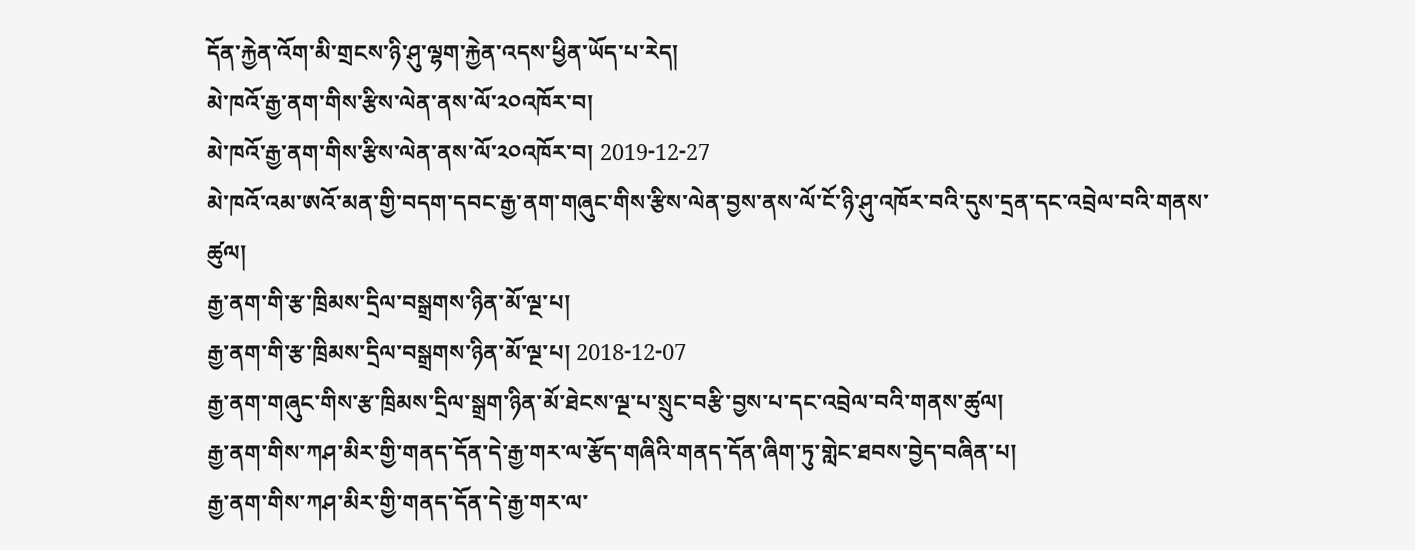དོན་རྐྱེན་འོག་མི་གྲངས་ཉི་ཤུ་ལྷག་རྐྱེན་འདས་ཕྱིན་ཡོད་པ་རེད།
མེ་ཁའོ་རྒྱ་ནག་གིས་རྩིས་ལེན་ནས་ལོ་༢༠འཁོར་བ།
མེ་ཁའོ་རྒྱ་ནག་གིས་རྩིས་ལེན་ནས་ལོ་༢༠འཁོར་བ། 2019-12-27
མེ་ཁའོ་འམ་ཨའོ་མན་གྱི་བདག་དབང་རྒྱ་ནག་གཞུང་གིས་རྩིས་ལེན་བྱས་ནས་ལོ་ངོ་ཉི་ཤུ་འཁོར་བའི་དུས་དྲན་དང་འབྲེལ་བའི་གནས་ཚུལ།
རྒྱ་ནག་གི་རྩ་ཁྲིམས་དྲིལ་བསྒྲགས་ཉིན་མོ་ལྔ་པ།
རྒྱ་ནག་གི་རྩ་ཁྲིམས་དྲིལ་བསྒྲགས་ཉིན་མོ་ལྔ་པ། 2018-12-07
རྒྱ་ནག་གཞུང་གིས་རྩ་ཁྲིམས་དྲིལ་སྒྲག་ཉིན་མོ་ཐེངས་ལྔ་པ་སྲུང་བརྩི་བྱས་པ་དང་འབྲེལ་བའི་གནས་ཚུལ།
རྒྱ་ནག་གིས་ཀཤ་མིར་གྱི་གནད་དོན་དེ་རྒྱ་གར་ལ་རྩོད་གཞིའི་གནད་དོན་ཞིག་ཏུ་གླེང་ཐབས་བྱེད་བཞིན་པ།
རྒྱ་ནག་གིས་ཀཤ་མིར་གྱི་གནད་དོན་དེ་རྒྱ་གར་ལ་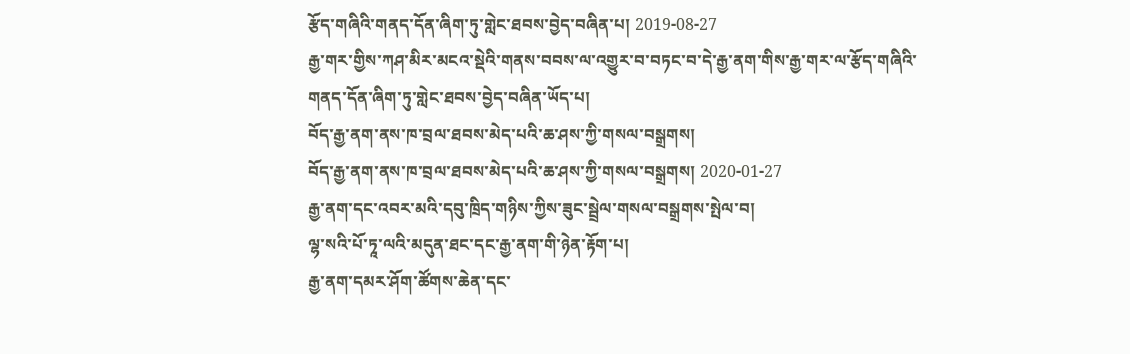རྩོད་གཞིའི་གནད་དོན་ཞིག་ཏུ་གླེང་ཐབས་བྱེད་བཞིན་པ། 2019-08-27
རྒྱ་གར་གྱིས་ཀཤ་མིར་མངའ་སྡེའི་གནས་བབས་ལ་འགྱུར་བ་བཏང་བ་དེ་རྒྱ་ནག་གིས་རྒྱ་གར་ལ་རྩོད་གཞིའི་གནད་དོན་ཞིག་ཏུ་གླེང་ཐབས་བྱེད་བཞིན་ཡོད་པ།
བོད་རྒྱ་ནག་ནས་ཁ་བྲལ་ཐབས་མེད་པའི་ཆ་ཤས་ཀྱི་གསལ་བསྒྲགས།
བོད་རྒྱ་ནག་ནས་ཁ་བྲལ་ཐབས་མེད་པའི་ཆ་ཤས་ཀྱི་གསལ་བསྒྲགས། 2020-01-27
རྒྱ་ནག་དང་འབར་མའི་དབུ་ཁྲིད་གཉིས་ཀྱིས་ཟུང་སྦྲེལ་གསལ་བསྒྲགས་སྤེལ་བ།
ལྷ་སའི་པོ་ཏཱ་ལའི་མདུན་ཐང་དང་རྒྱ་ནག་གི་ཉེན་རྟོག་པ།
རྒྱ་ནག་དམར་ཤོག་ཚོགས་ཆེན་དང་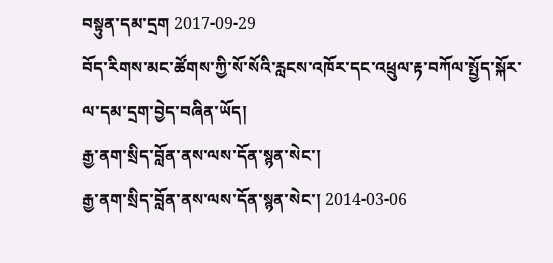བསྟུན་དམ་དྲག 2017-09-29
བོད་རིགས་མང་ཚོགས་ཀྱི་སོ་སོའི་རླངས་འཁོར་དང་འཕྲུལ་རྟ་བཀོལ་སྤྱོད་སྐོར་ལ་དམ་དྲག་བྱེད་བཞིན་ཡོད།
རྒྱ་ནག་སྲིད་བློན་ནས་ལས་དོན་སྙན་སེང་།
རྒྱ་ནག་སྲིད་བློན་ནས་ལས་དོན་སྙན་སེང་། 2014-03-06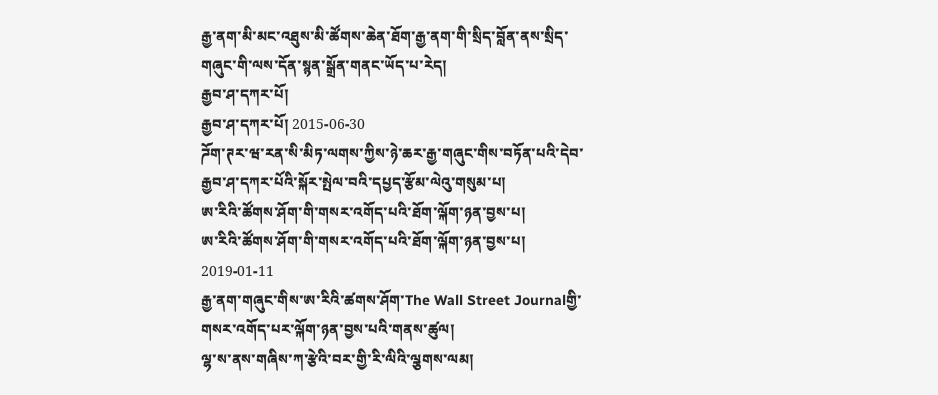རྒྱ་ནག་མི་མང་འཐུས་མི་ཚོགས་ཆེན་ཐོག་རྒྱ་ནག་གི་སྲིད་བློན་ནས་སྲིད་གཞུང་གི་ལས་དོན་སྙན་སྒྲོན་གནང་ཡོད་པ་རེད།
རྒྱབ་ཤ་དཀར་པོ།
རྒྱབ་ཤ་དཀར་པོ། 2015-06-30
ཌོག་ཊར་ཝ་རན་སི་མིཏ་ལགས་ཀྱིས་ཉེ་ཆར་རྒྱ་གཞུང་གིས་བཏོན་པའི་དེབ་རྒྱབ་ཤ་དཀར་པོའི་སྐོར་སྤེལ་བའི་དཔྱད་རྩོམ་ལེའུ་གསུམ་པ།
ཨ་རིའི་ཚོགས་ཤོག་གི་གསར་འགོད་པའི་ཐོག་ལྐོག་ཉན་བྱས་པ།
ཨ་རིའི་ཚོགས་ཤོག་གི་གསར་འགོད་པའི་ཐོག་ལྐོག་ཉན་བྱས་པ། 2019-01-11
རྒྱ་ནག་གཞུང་གིས་ཨ་རིའི་ཚགས་ཤོག་The Wall Street Journalགྱི་གསར་འགོད་པར་ལྐོག་ཉན་བྱས་པའི་གནས་ཚུལ།
ལྷ་ས་ནས་གཞིས་ཀ་རྩེའི་བར་གྱི་རི་ལིའི་ལྕགས་ལམ།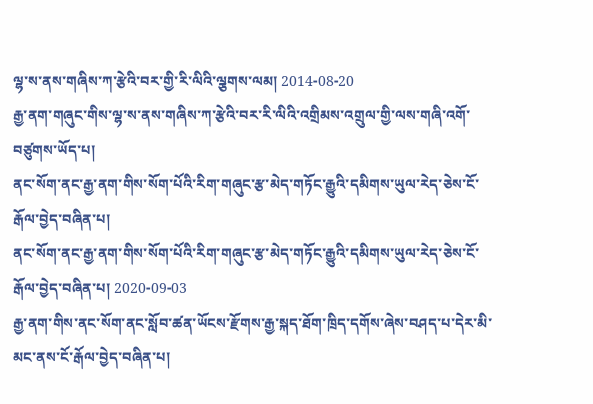ལྷ་ས་ནས་གཞིས་ཀ་རྩེའི་བར་གྱི་རི་ལིའི་ལྕགས་ལམ། 2014-08-20
རྒྱ་ནག་གཞུང་གིས་ལྷ་ས་ནས་གཞིས་ཀ་རྩེའི་བར་རི་ལིའི་འགྲིམས་འགྲུལ་གྱི་ལས་གཞི་འགོ་བཙུགས་ཡོད་པ།
ནང་སོག་ནང་རྒྱ་ནག་གིས་སོག་པོའི་རིག་གཞུང་རྩ་མེད་གཏོང་རྒྱུའི་དམིགས་ཡུལ་རེད་ཅེས་ངོ་རྒོལ་བྱེད་བཞིན་པ།
ནང་སོག་ནང་རྒྱ་ནག་གིས་སོག་པོའི་རིག་གཞུང་རྩ་མེད་གཏོང་རྒྱུའི་དམིགས་ཡུལ་རེད་ཅེས་ངོ་རྒོལ་བྱེད་བཞིན་པ། 2020-09-03
རྒྱ་ནག་གིས་ནང་སོག་ནང་སློབ་ཚན་ཡོངས་རྫོགས་རྒྱ་སྐད་ཐོག་ཁྲིད་དགོས་ཞེས་བཤད་པ་དེར་མི་མང་ནས་ངོ་རྒོལ་བྱེད་བཞིན་པ།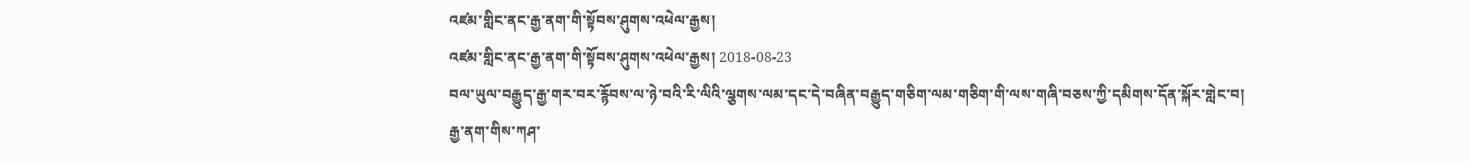འཛམ་གླིང་ནང་རྒྱ་ནག་གི་སྟོབས་ཤུགས་འཕེལ་རྒྱས།
འཛམ་གླིང་ནང་རྒྱ་ནག་གི་སྟོབས་ཤུགས་འཕེལ་རྒྱས། 2018-08-23
བལ་ཡུལ་བརྒྱུད་རྒྱ་གར་བར་རྙོབས་ལ་ཉེ་བའི་རི་ལིའི་ལྕགས་ལམ་དང་དེ་བཞིན་བརྒྱུད་གཅིག་ལམ་གཅིག་གི་ལས་གཞི་བཅས་ཀྱི་དམིགས་དོན་སྐོར་གླེང་བ།
རྒྱ་ནག་གིས་ཀཤ་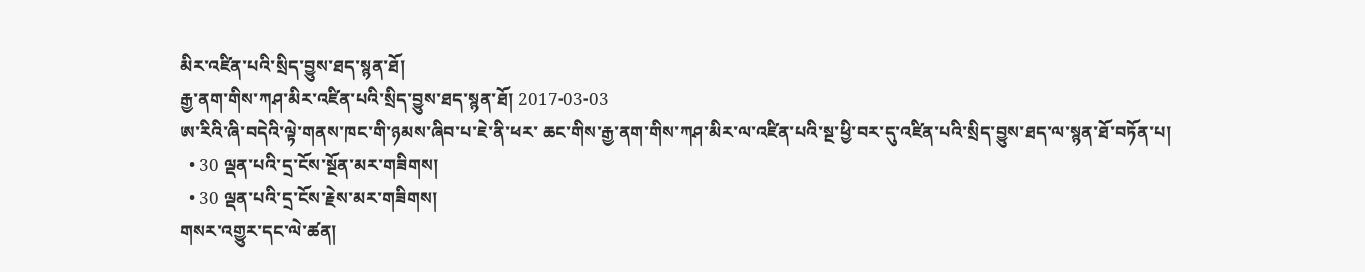མིར་འཛིན་པའི་སྲིད་བྱུས་ཐད་སྙན་ཐོ།
རྒྱ་ནག་གིས་ཀཤ་མིར་འཛིན་པའི་སྲིད་བྱུས་ཐད་སྙན་ཐོ། 2017-03-03
ཨ་རིའི་ཞི་བདེའི་ལྟེ་གནས་ཁང་གི་ཉམས་ཞིབ་པ་ཇེ་ནི་ཕར་ ཆང་གིས་རྒྱ་ནག་གིས་ཀཤ་མིར་ལ་འཛིན་པའི་སྔ་ཕྱི་བར་དུ་འཛིན་པའི་སྲིད་བྱུས་ཐད་ལ་སྙན་ཐོ་བཏོན་པ།
  • 30 ལྡན་པའི་དྲ་ངོས་སྔོན་མར་གཟིགས།
  • 30 ལྡན་པའི་དྲ་ངོས་རྗེས་མར་གཟིགས།
གསར་འགྱུར་དང་ལེ་ཚན།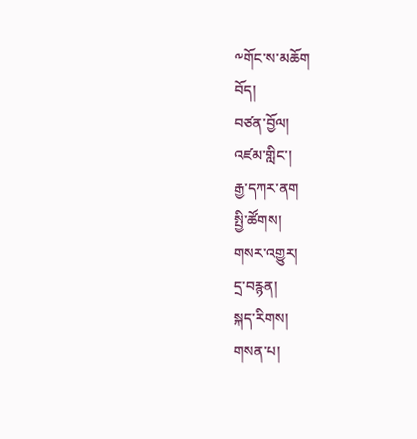༸གོང་ས་མཆོག
བོད།
བཙན་བྱོལ།
འཛམ་གླིང་།
རྒྱ་དཀར་ནག
སྤྱི་ཚོགས།
གསར་འགྱུར།
དྲ་བརྙན།
སྐད་རིགས།
གསན་པ།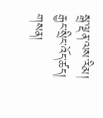སྒྲ་ལྡན་ལས་རིམ།
རྒྱང་སྲིང་འོད་ཚད།
གསན།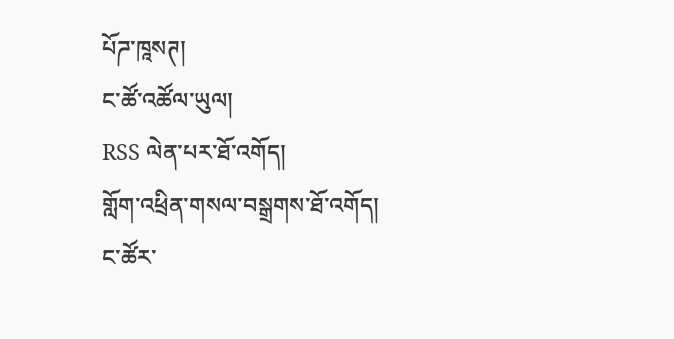པོཌ་ཁཱསཊ།
ང་ཚོ་འཚོལ་ཡུལ།
RSS ལེན་པར་ཐོ་འགོད།
གློག་འཕྲིན་གསལ་བསྒྲགས་ཐོ་འགོད།
ང་ཚོར་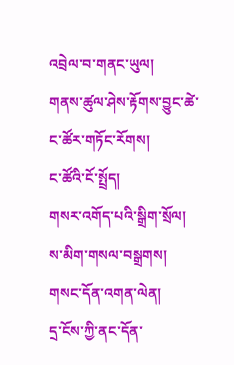འབྲེལ་བ་གནང་ཡུལ།
གནས་ཚུལ་ཤེས་རྟོགས་བྱུང་ཚེ་ང་ཚོར་གཏོང་རོགས།
ང་ཚོའི་ངོ་སྤྲོད།
གསར་འགོད་པའི་སྒྲིག་སྲོལ།
ས་མིག་གསལ་བསྒྲགས།
གསང་དོན་འགན་ལེན།
དྲ་ངོས་ཀྱི་ནང་དོན་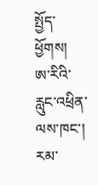སྤྱོད་ཕྱོགས།
ཨ་རིའི་རླུང་འཕྲིན་ལས་ཁང་།
རམ་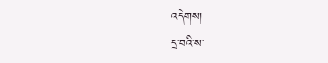འདེགས།
དྲ་བའི་ས་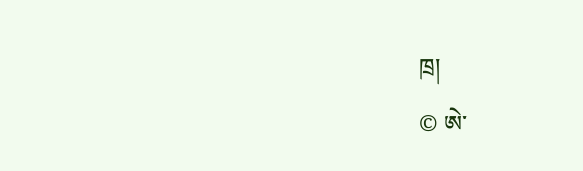ཁྲ།
© ཨེ་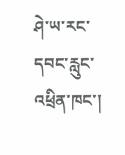ཤེ་ཡ་རང་དབང་རླུང་འཕྲིན་ཁང་།